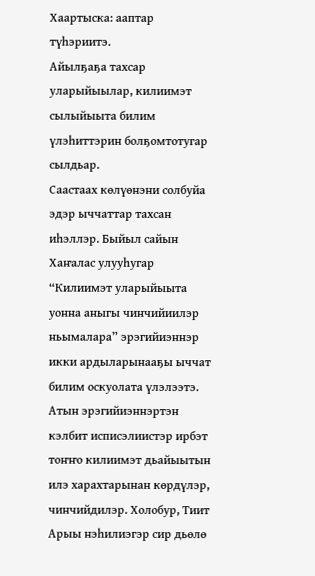Хаартыска: ааптар түһэриитэ.
Айылҕаҕа тахсар уларыйыылар, килиимэт сылыйыыта билим үлэһиттэрин болҕомтотугар сылдьар.
Саастаах көлүөнэни солбуйа эдэр ыччаттар тахсан иһэллэр. Быйыл сайын Хаҥалас улууһугар “Килиимэт уларыйыыта уонна аныгы чинчийиилэр ньымалара” эрэгийиэннэр икки ардыларынааҕы ыччат билим оскуолата үлэлээтэ. Атын эрэгийиэннэртэн кэлбит исписэлиистэр ирбэт тоҥҥо килиимэт дьайыытын илэ харахтарынан көрдүлэр, чинчийдилэр. Холобур, Тиит Арыы нэһилиэгэр сир дьөлө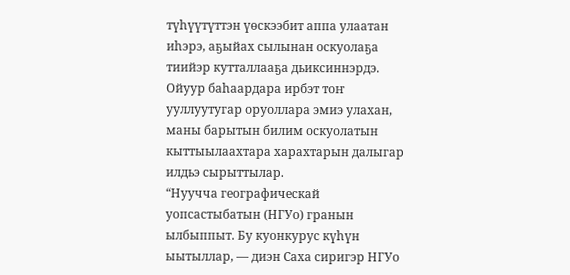түһүүтүттэн үөскээбит аппа улаатан иһэрэ, аҕыйах сылынан оскуолаҕа тиийэр кутталлааҕа дьиксиннэрдэ. Ойуур баһаардара ирбэт тоҥ ууллуутугар оруоллара эмиэ улахан, маны барытын билим оскуолатын кыттыылаахтара харахтарын далыгар илдьэ сырыттылар.
“Нуучча географическай уопсастыбатын (НГУо) гранын ылбыппыт. Бу куонкурус күһүн ыытыллар, — диэн Саха сиригэр НГУо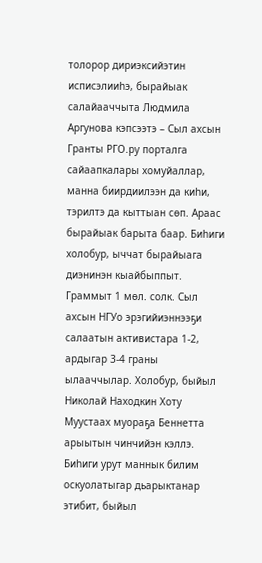толорор дириэксийэтин исписэлииһэ, бырайыак салайааччыта Людмила Аргунова кэпсээтэ – Сыл ахсын Гранты РГО.ру порталга сайаапкалары хомуйаллар, манна биирдиилээн да киһи, тэрилтэ да кыттыан сөп. Араас бырайыак барыта баар. Биһиги холобур, ыччат бырайыага диэнинэн кыайбыппыт. Граммыт 1 мөл. солк. Сыл ахсын НГУо эрэгийиэннээҕи салаатын активистара 1-2, ардыгар 3-4 граны ылааччылар. Холобур, быйыл Николай Находкин Хоту Муустаах муораҕа Беннетта арыытын чинчийэн кэллэ.
Биһиги урут маннык билим оскуолатыгар дьарыктанар этибит, быйыл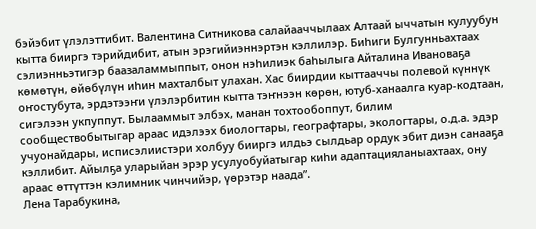бэйэбит үлэлэттибит. Валентина Ситникова салайааччылаах Алтаай ыччатын кулуубун кытта бииргэ тэрийдибит, атын эрэгийиэннэртэн кэллилэр. Биһиги Булгунньахтаах сэлиэнньэтигэр баазаламмыппыт, онон нэһилиэк баһылыга Айталина Ивановаҕа көмөтүн, өйөбүлүн иһин махталбыт улахан. Хас биирдии кыттааччы полевой күннүк оҥостубута, эрдэтээҥи үлэлэрбитин кытта тэҥнээн көрөн, ютуб-ханаалга куар-кодтаан, сигэлээн укпуппут. Былааммыт элбэх, манан тохтообоппут, билим сообществобытыгар араас идэлээх биологтары, географтары, экологтары, о.д.а. эдэр учуонайдары, исписэлиистэри холбуу бииргэ илдьэ сылдьар ордук эбит диэн санааҕа кэллибит. Айылҕа уларыйан эрэр усулуобуйатыгар киһи адаптацияланыахтаах, ону араас өттүттэн кэлимник чинчийэр, үөрэтэр наада”.
Лена Тарабукина,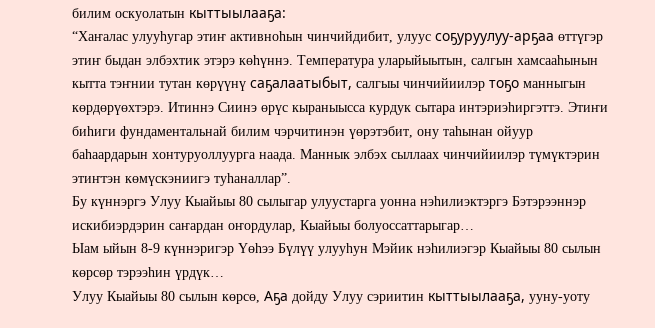билим оскуолатын кыттыылааҕа:
“Хаҥалас улууһугар этиҥ активноһын чинчийдибит, улуус соҕуруулуу-арҕаа өттүгэр этиҥ быдан элбэхтик этэрэ көһүннэ. Температура уларыйыытын, салгын хамсааһынын кытта тэҥнии тутан көрүүнү саҕалаатыбыт, салгыы чинчийиилэр тоҕо манныгын көрдөрүөхтэрэ. Итиннэ Сиинэ өрүс кыраныысса курдук сытара интэриэһиргэттэ. Этиҥи биһиги фундаментальнай билим чэрчитинэн үөрэтэбит, ону таһынан ойуур баһаардарын хонтуруоллуурга наада. Маннык элбэх сыллаах чинчийиилэр түмүктэрин этиҥтэн көмүскэниигэ туһаналлар”.
Бу күннэргэ Улуу Кыайыы 80 сылыгар улуустарга уонна нэһилиэктэргэ Бэтэрээннэр искибиэрдэрин саҥардан оҥордулар, Кыайыы болуоссаттарыгар…
Ыам ыйын 8-9 күннэригэр Үөһээ Бүлүү улууһун Мэйик нэһилиэгэр Кыайыы 80 сылын көрсөр тэрээһин үрдүк…
Улуу Кыайыы 80 сылын көрсө, Аҕа дойду Улуу сэриитин кыттыылааҕа, ууну-уоту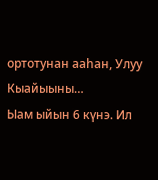ортотунан ааһан, Улуу Кыайыыны…
Ыам ыйын 6 күнэ. Ил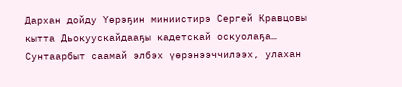Дархан дойду Үөрэҕин миниистирэ Сергей Кравцовы кытта Дьокуускайдааҕы кадетскай оскуолаҕа…
Сунтаарбыт саамай элбэх үөрэнээччилээх, улахан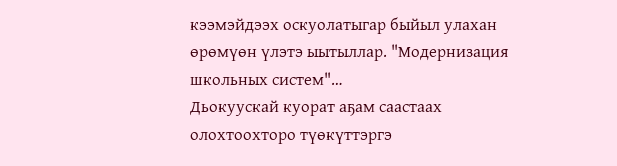кээмэйдээх оскуолатыгар быйыл улахан өрөмүөн үлэтэ ыытыллар. "Модернизация школьных систем"…
Дьокуускай куорат аҕам саастаах олохтоохторо түөкүттэргэ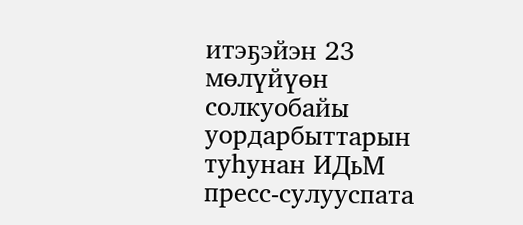итэҕэйэн 23 мөлүйүөн солкуобайы уордарбыттарын туһунан ИДьМ пресс-сулууспата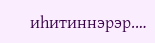иһитиннэрэр.…